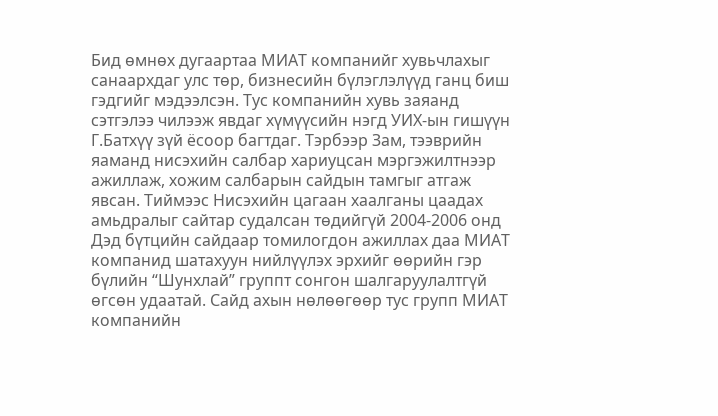Бид өмнөх дугаартаа МИАТ компанийг хувьчлахыг санаархдаг улс төр, бизнесийн бүлэглэлүүд ганц биш гэдгийг мэдээлсэн. Тус компанийн хувь заяанд сэтгэлээ чилээж явдаг хүмүүсийн нэгд УИХ-ын гишүүн Г.Батхүү зүй ёсоор багтдаг. Тэрбээр Зам, тээврийн яаманд нисэхийн салбар хариуцсан мэргэжилтнээр ажиллаж, хожим салбарын сайдын тамгыг атгаж явсан. Тиймээс Нисэхийн цагаан хаалганы цаадах амьдралыг сайтар судалсан төдийгүй 2004-2006 онд Дэд бүтцийн сайдаар томилогдон ажиллах даа МИАТ компанид шатахуун нийлүүлэх эрхийг өөрийн гэр бүлийн “Шунхлай” группт сонгон шалгаруулалтгүй өгсөн удаатай. Сайд ахын нөлөөгөөр тус групп МИАТ компанийн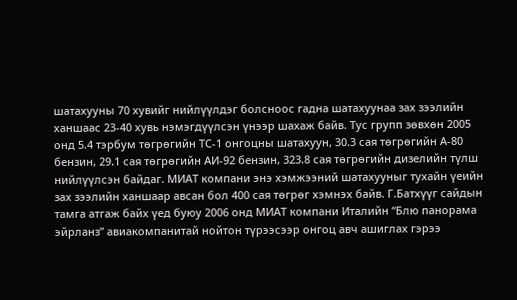шатахууны 70 хувийг нийлүүлдэг болсноос гадна шатахуунаа зах зээлийн ханшаас 23-40 хувь нэмэгдүүлсэн үнээр шахаж байв. Тус групп зөвхөн 2005 онд 5.4 тэрбум төгрөгийн ТС-1 онгоцны шатахуун, 30.3 сая төгрөгийн А-80 бензин, 29.1 сая төгрөгийн АИ-92 бензин, 323.8 сая төгрөгийн дизелийн түлш нийлүүлсэн байдаг. МИАТ компани энэ хэмжээний шатахууныг тухайн үеийн зах зээлийн ханшаар авсан бол 400 сая төгрөг хэмнэх байв. Г.Батхүүг сайдын тамга атгаж байх үед буюу 2006 онд МИАТ компани Италийн “Блю панорама эйрланз” авиакомпанитай нойтон түрээсээр онгоц авч ашиглах гэрээ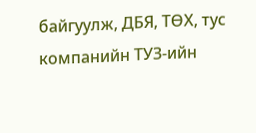байгуулж, ДБЯ, ТӨХ, тус компанийн ТУЗ-ийн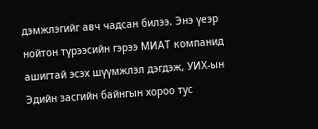дэмжлэгийг авч чадсан билээ. Энэ үеэр нойтон түрээсийн гэрээ МИАТ компанид ашигтай эсэх шүүмжлэл дэгдэж, УИХ-ын Эдийн засгийн байнгын хороо тус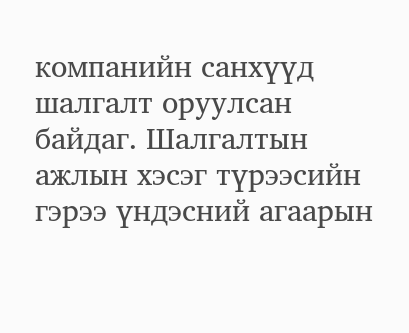компанийн санхүүд шалгалт оруулсан байдаг. Шалгалтын ажлын хэсэг түрээсийн гэрээ үндэсний агаарын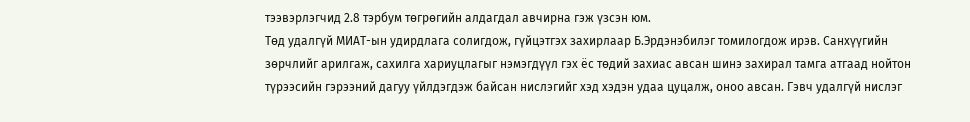тээвэрлэгчид 2.8 тэрбум төгрөгийн алдагдал авчирна гэж үзсэн юм.
Төд удалгүй МИАТ-ын удирдлага солигдож, гүйцэтгэх захирлаар Б.Эрдэнэбилэг томилогдож ирэв. Санхүүгийн зөрчлийг арилгаж, сахилга хариуцлагыг нэмэгдүүл гэх ёс төдий захиас авсан шинэ захирал тамга атгаад нойтон түрээсийн гэрээний дагуу үйлдэгдэж байсан нислэгийг хэд хэдэн удаа цуцалж, оноо авсан. Гэвч удалгүй нислэг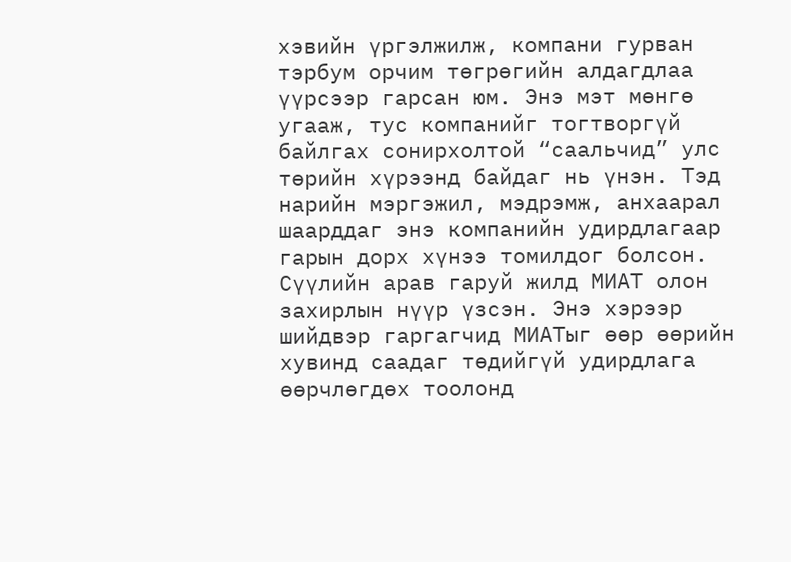хэвийн үргэлжилж, компани гурван тэрбум орчим төгрөгийн алдагдлаа үүрсээр гарсан юм. Энэ мэт мөнгө угааж, тус компанийг тогтворгүй байлгах сонирхолтой “саальчид” улс төрийн хүрээнд байдаг нь үнэн. Тэд нарийн мэргэжил, мэдрэмж, анхаарал шаарддаг энэ компанийн удирдлагаар гарын дорх хүнээ томилдог болсон.
Сүүлийн арав гаруй жилд МИАТ олон захирлын нүүр үзсэн. Энэ хэрээр шийдвэр гаргагчид МИАТыг өөр өөрийн хувинд саадаг төдийгүй удирдлага өөрчлөгдөх тоолонд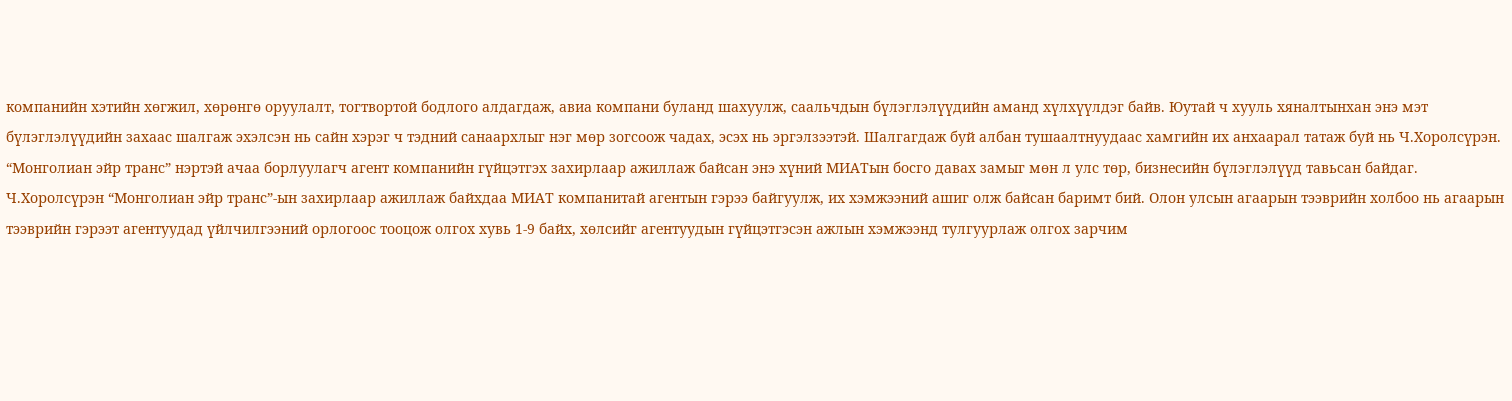компанийн хэтийн хөгжил, хөрөнгө оруулалт, тогтвортой бодлого алдагдаж, авиа компани буланд шахуулж, саальчдын бүлэглэлүүдийн аманд хүлхүүлдэг байв. Юутай ч хууль хяналтынхан энэ мэт бүлэглэлүүдийн захаас шалгаж эхэлсэн нь сайн хэрэг ч тэдний санаархлыг нэг мөр зогсоож чадах, эсэх нь эргэлзээтэй. Шалгагдаж буй албан тушаалтнуудаас хамгийн их анхаарал татаж буй нь Ч.Хоролсүрэн. “Монголиан эйр транс” нэртэй ачаа борлуулагч агент компанийн гүйцэтгэх захирлаар ажиллаж байсан энэ хүний МИАТын босго давах замыг мөн л улс төр, бизнесийн бүлэглэлүүд тавьсан байдаг.
Ч.Хоролсүрэн “Монголиан эйр транс”-ын захирлаар ажиллаж байхдаа МИАТ компанитай агентын гэрээ байгуулж, их хэмжээний ашиг олж байсан баримт бий. Олон улсын агаарын тээврийн холбоо нь агаарын тээврийн гэрээт агентуудад үйлчилгээний орлогоос тооцож олгох хувь 1-9 байх, хөлсийг агентуудын гүйцэтгэсэн ажлын хэмжээнд тулгуурлаж олгох зарчим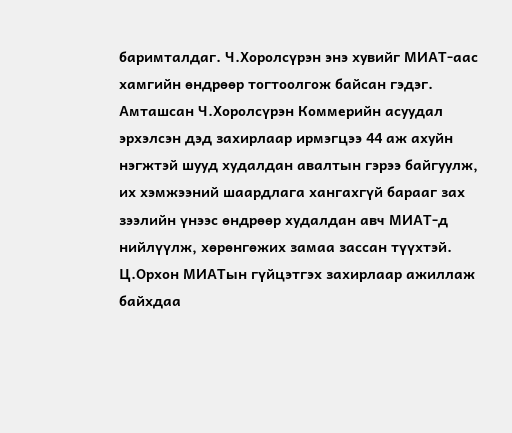баримталдаг. Ч.Хоролсүрэн энэ хувийг МИАТ-аас хамгийн өндрөөр тогтоолгож байсан гэдэг. Амташсан Ч.Хоролсүрэн Коммерийн асуудал эрхэлсэн дэд захирлаар ирмэгцээ 44 аж ахуйн нэгжтэй шууд худалдан авалтын гэрээ байгуулж, их хэмжээний шаардлага хангахгүй барааг зах зээлийн үнээс өндрөөр худалдан авч МИАТ-д нийлүүлж, хөрөнгөжих замаа зассан түүхтэй.
Ц.Орхон МИАТын гүйцэтгэх захирлаар ажиллаж байхдаа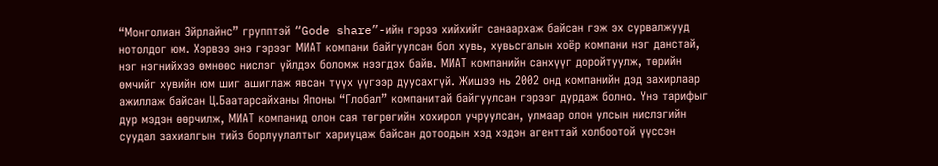“Монголиан Эйрлайнс” групптэй “Gode share”-ийн гэрээ хийхийг санаархаж байсан гэж эх сурвалжууд нотолдог юм. Хэрвээ энэ гэрээг МИАТ компани байгуулсан бол хувь, хувьсгалын хоёр компани нэг данстай, нэг нэгнийхээ өмнөөс нислэг үйлдэх боломж нээгдэх байв. МИАТ компанийн санхүүг доройтуулж, төрийн өмчийг хувийн юм шиг ашиглаж явсан түүх үүгээр дуусахгүй. Жишээ нь 2002 онд компанийн дэд захирлаар ажиллаж байсан Ц.Баатарсайханы Японы “Глобал” компанитай байгуулсан гэрээг дурдаж болно. Үнэ тарифыг дур мэдэн өөрчилж, МИАТ компанид олон сая төгрөгийн хохирол учруулсан, улмаар олон улсын нислэгийн суудал захиалгын тийз борлуулалтыг хариуцаж байсан дотоодын хэд хэдэн агенттай холбоотой үүссэн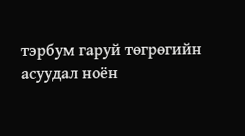тэрбум гаруй төгрөгийн асуудал ноён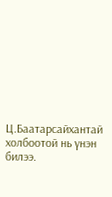Ц.Баатарсайхантай холбоотой нь үнэн билээ.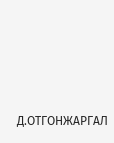Д.ОТГОНЖАРГАЛ